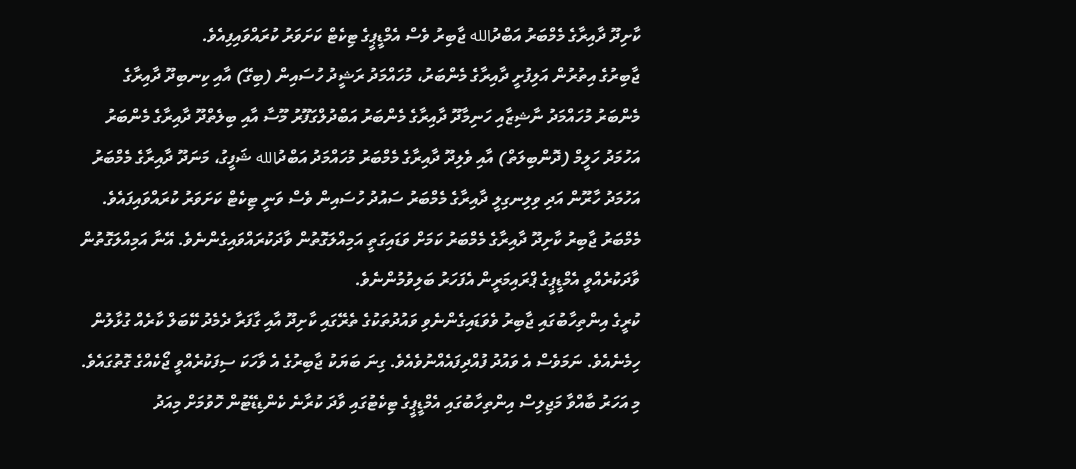ކާށިދޫ ދާއިރާގެ މެމްބަރު އަބްދުالله ޖާބިރު ވެސް އެމްޑީޕީގެ ޓިކެޓް ކަށަވަރު ކުރައްވައިފިއެވެ.
ޖާބިރުގެ އިތުރުން އަލިފުށީ ދާއިރާގެ މެންބަރު، މުހައްމަދު ރަޝީދު ހުސައިން (ބިގޭ) އާއި ކިނބިދޫ ދާއިރާގެ މެންބަރު މުހައްމަދު ނާޝިޒާއި ހަނިމާދޫ ދާއިރާގެ މެންބަރު އަބްދުލްގަފޫރު މޫސާ އާއި ބިލެތްދޫ ދާއިރާގެ މެންބަރު އަހުމަދު ހަލީމް (ދޮންބިލަތް) އާއި ވެލިދޫ ދާއިރާގެ މެމްބަރު މުހައްމަދު އަބްދުالله ޝަފީގު، މަނަދޫ ދާއިރާގެ މެމްބަރު އަހުމަދު ހާރޫން އަދި ވިލިނގިލީ ދާއިރާގެ މެމްބަރު ސައުދު ހުސައިން ވެސް ވަނީ ޓިކެޓް ކަށަވަރު ކުރައްވައިފައެވެ.
މެމްބަރު ޖާބިރު ކާށިދޫ ދާއިރާގެ މެމްބަރު ކަމަށް ވަޑައިގަތީ އަމިއްލަގޮތުން ވާދަކުރައްވައިގެންނެވެ. އޭނާ އަމިއްލަގޮތުން ވާދަކުރެއްވީ އެމްޑީޕީގެ ޕްރައިމަރީން އެފަހަރު ބަލިވުމުންނެވެ.
ކުރީގެ އިންތިހާބުގައި ޖާބިރު ވެވަޑައިގެންނެވި ވައުދުތަކުގެ ތެރޭގައި ކާށިދޫ އާއި ގާފަރާ ދެމެދު ކޭބަލް ކާރެއް ގުޅާލުން ހިމެނެއެވެ. ނަމަވެސް އެ ވައުދު ފުއްދިފައެއްނުވެއެވެ. ގިނަ ބަޔަކު ޖާބިރުގެ އެ ވާހަކަ ސިފަކުރެއްވީ ޖޯކެއްގެ ގޮތުގައެވެ.
މި އަހަރު ބާއްވާ މަޖިލިސް އިންތިހާބުގައި އެމްޑީޕީގެ ޓިކެޓުގައި ވާދަ ކުރާނެ ކެންޑިޑޭޓުން ހޮވުމަށް މިއަދު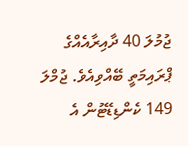ޖުމުލަ 40 ދާއިރާއެއްގެ ޕްރައިމަތީ ބޭއްވިއެވެ. ޖުމްލަ 149 ކެންޑިޑޭޓުން އެ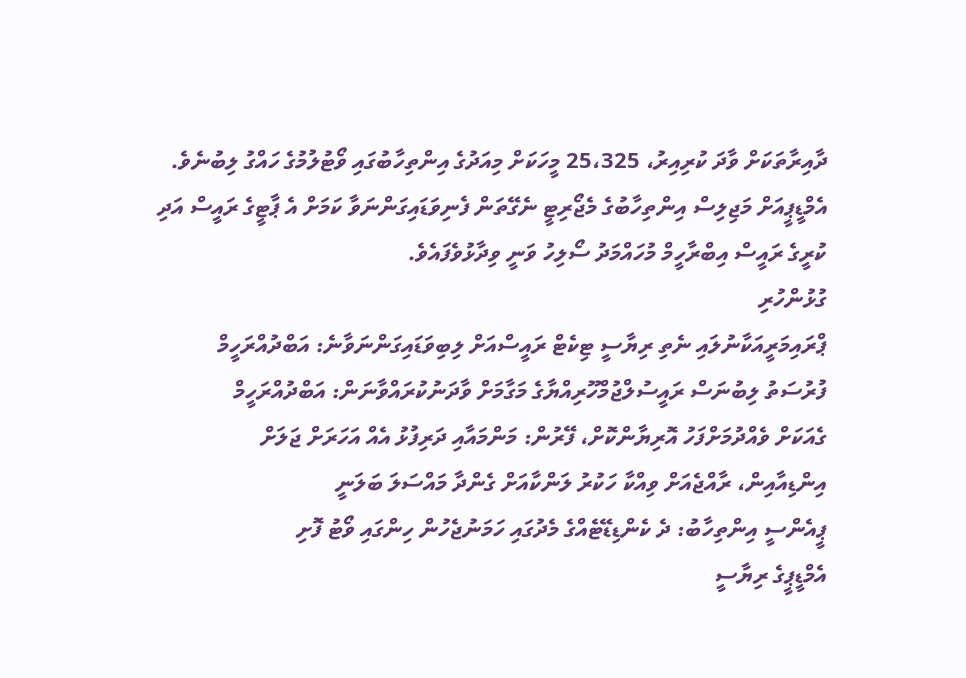ދާއިރާތަކަށް ވާދަ ކުރިއިރު، 25،325 މީހަކަށް މިއަދުގެ އިންތިހާބުގައި ވޯޓުލުމުގެ ހައްގު ލިބުނެވެ.
އެމްޑީޕީއަށް މަޖިލިސް އިންތިހާބުގެ މެޖޯރިޓީ ނެގޭތަން ފެނިވަޑައިގަންނަވާ ކަމަށް އެ ޕާޓީގެ ރައީސް އަދި ކުރީގެ ރައީސް އިބްރާހީމް މުހައްމަދު ސޯލިހު ވަނީ ވިދާޅުވެފައެވެ.
ގުޅުންހުރި
ޕްރައިމަރީއަކާނުލައި ނެތި ރިޔާސީ ޓިކެޓް ރައީސްއަށް ލިބިވަޑައިގަންނަވާނެ: އަބްދުއްރަހީމް
ފުރުސަތު ލިބުނަސް ރައީސުލްޖުމްހޫރިއްޔާގެ މަގާމަށް ވާދަނުކުރައްވާނަން: އަބްދުއްރަހީމް
ގެއަކަށް ވެއްދުމަށްފަހު އޮރިޔާންކޮށް، ފޭރުން: މަންމައާއި ދަރިފުޅު އެއް އަހަރަށް ޖަލަށް
އިންޑިއާއިން، ރާއްޖެއަށް ވިއްކާ ހަކުރު ލަންކާއަށް ގެންދާ މައްސަލަ ބަލަނީ
ޕީއެންސީ އިންތިހާބު: ދެ ކެންޑިޑޭޓެއްގެ މެދުގައި ހަމަނުޖެހުން ހިންގައި ވޯޓު ފޮށި
އެމްޑީޕީގެ ރިޔާސީ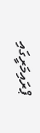ޕްރައިމަރީގައި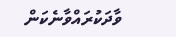ވާދަކުރައްވާނެކަން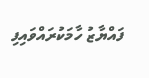ފައްޔާޒު ހާމަކުރައްވައިފި